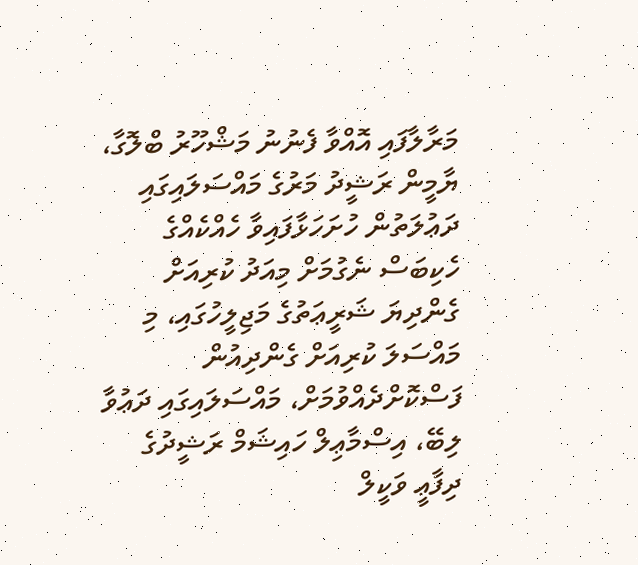މަރާލާފައި އޮއްވާ ފެނުނު މަޝްހޫރު ބްލޮގާ، ޔާމީން ރަޝީދު މަރުގެ މައްސަލައިގައި ދަޢުލަތުން ހުށަހަޅާފައިވާ ހެއްކެއްގެ ހެކިބަސް ނެގުމަށް މިއަދު ކުރިއަށް ގެންދިޔަ ޝަރީޢަތުގެ މަޖިލީހުގައި، މި މައްސަލަ ކުރިއަށް ގެންދިއުން ފަސްކޮށްދެއްވުމަށް، މައްސަލައިގައި ދަޢުވާ ލިބޭ، އިސްމާޢިލް ހައިޝަމް ރަޝީދުގެ ދިފާޢީ ވަކީލް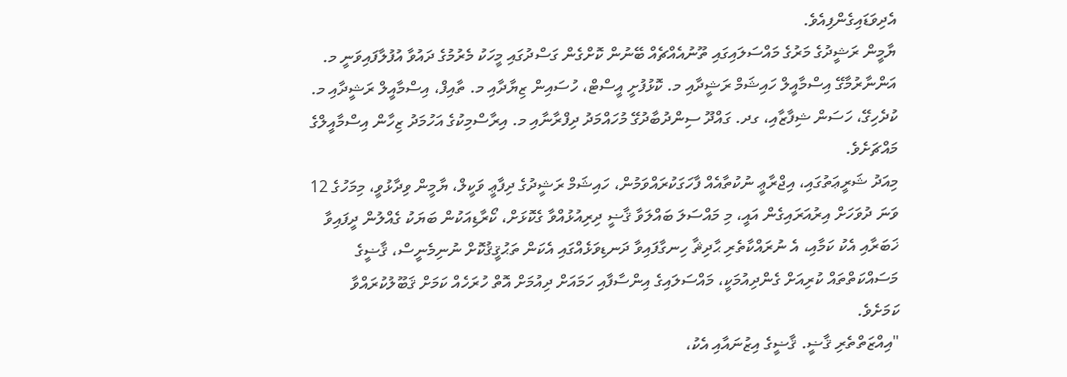އެދިވަޑައިގެންފިއެވެ.
ޔާމީން ރަޝީދުގެ މަރުގެ މައްސަލައިގައި ތޫނުއެއްޗެއް ބޭނުން ކޮށްގެން ގަސްދުގައި މީހަކު މެރުމުގެ ދައުވާ އުފުލާފައިވަނީ މ. އަންނާރުމާގޭ އިސްމާއީލް ހައިޝަމް ރަޝީދާއި މ. ކޮޅުފުށީ އީސްޓް، ހުސައިން ޒިޔާދާއި މ. ތާއިފް، އިސްމާއީލް ރަޝީދާއި މ. ކުދެހިގޭ، ހަސަން ޝިފާޒާއި، ގދ. ގައްދޫ ސިންދުބާދުގޭ މުހައްމަދު ދިފްރާނާއި މ. އިރާސްމިކުގެ އަހުމަދު ޒިހާން އިސްމާއީލްގެ މައްޗަށެވެ.
މިއަދު ޝަރީޢަތުގައި، އިޖްރާޢީ ނުކުތާއެއް ފާހަގަކުރައްވަމުން، ހައިޝަމް ރަޝީދުގެ ދިފާޢީ ވަކީލް، ޔާމީން ވިދާޅުވީ، މިމަހުގެ 12 ވަނަ ދުވަހަށް އިރުއަރައިގެން އައީ، މި މައްސަލަ ބައްލަވާ ޤާޟީ ދިރިއުޅުއްވާ ގެކޮޅަށް، ކޯރާޑިއަކުން ބަޔަކު ގެއްލުން ދީފައިވާ ޚަބަރާއި އެކު ކަމާއި، އެ ނުރައްކާތެރި ޙާދިޘާ ހިނގާފައިވާ ދަނޑިވަޅެއްގައި އެކަން ތަޙުޤީޤުކޮށް ނުނިމެނީސް، ޤާޟީގެ މަސައްކަތްތައް ކުރިއަށް ގެންދިއުމަކީ، މައްސަލައިގެ އިންސާފާއި ހަމައަށް ދިއުމަށް އޮތް ހުރަހެއް ކަމަށް ޤަބޫލުކުރައްވާ ކަމަށެވެ.
"އިއްޒަތްތެރި ޤާޟީ. ޤާޟީގެ އިޒުނައާއި އެކު،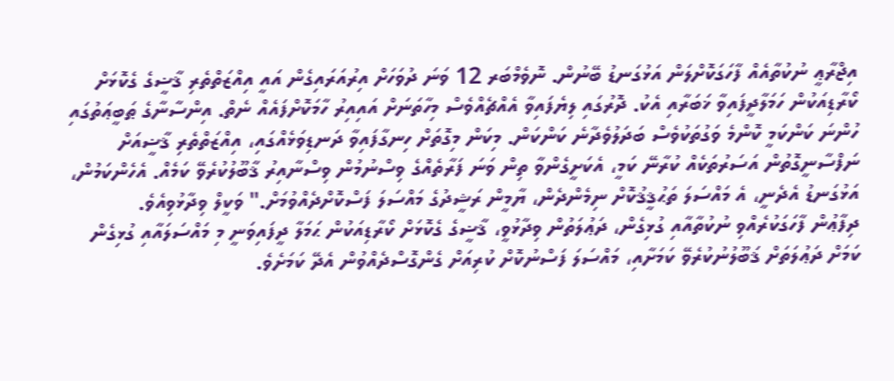އިޖްރާޢީ ނުކުތާއެއް ފާހަގަކޮށްލަން އަޅުގަނޑު ބޭނުން. ނޮވެމްބަރ 12 ވަނަ ދުވަހަށް އިރުއަރައިގެން އައީ އިއްޒަތްތެރި ޤާޟީގެ ގެކޮޅަށް ކޯރާޑިއަކުން ހަމަލާދީފައިވާ ޚަބަރާއި އެކު. ދޮރުގައި ލިޔެފައިވާ އެއްޗެއްވެސް މިހާތަނަށް އައިއިރު ހާމަކޮށްފައެއް ނެތް. އިންސާނާގެ ޠަބީޢަތުގައި ހުންނަ ކަންކަމީ ކޮންމެ ވަގުތަކުވެސް ބަދަލުވެދާނެ ކަންކަން. މިކަން މިގޮތަށް ހިނގާފައިވާ ދަނޑިވަޅެއްގައި، އިއްޒަތްތެރި ޤާޟީއަށް ނަފްސާނީގޮތުން އަސަރުތަކެއް ކުރާނޭ ކަމީ، އެކަށީގެންވާ ތިން ވަނަ ފަރާތެއްގެ ވިސްނުމުން ވިސްނާއިރު ޤާބޫލުކުރެވޭ ކަމެއް. އެހެންކަމުން، އަޅުގަނޑު އެދެނީ، އެ މައްސަލަ ތަޙުޤީޤުކޮށް ނިމެންދެން، ޔާމީން ރަޝީދުގެ މައްސަލަ ފަސްކޮށްދެއްވުމަށް." ވަކީލް ވިދާޅުވިއެވެ.
ދިފާޢުން ފާހަގަކުރެއްވި ނުކުތާއާއި ގުޅިގެން، ދަޢުލަތުން ވިދާޅުވީ، ޤާޟީގެ ގެކޮޅަށް ކޯރާޑިއަކުން ޙަމަލާ ދީފައިވަނީ މި މައްސަލައާއި ގުޅިގެން ކަމަށް ދަޢުލަތަށް ޤަބޫލުނުކުރެވޭ ކަމަށާއި، މައްސަލަ ފަސްނުކޮށް ކުރިއަށް ގެންގޮސްދެއްވުން އެދޭ ކަމަށެވެ.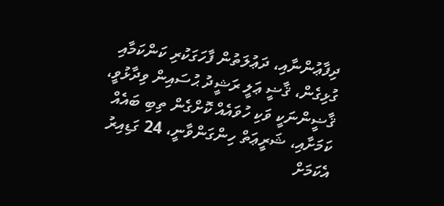ދިފާޢުންނާއި، ދަޢުލަތުން ފާހަގަކުރި ކަންކަމާއި ގުޅިގެން، ޤާޟީ ޢަލީ ރަޝީދު ޙުސައިން ވިދާޅުވީ، ޤާޟީންނަކީ ވަކި ހުވައެއް ކޮށްގެން ތިބި ބައެއް ކަމަށާއި، ޝަރީޢަތް ހިންގަންވާނީ، 24 ގަޑިއިރު އެކަމަށް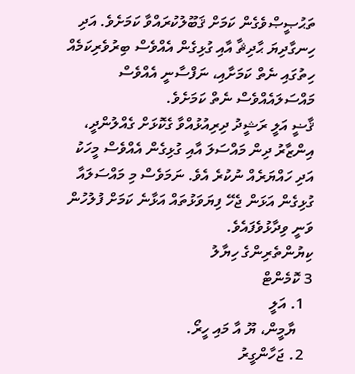ތަޙުޞީޞްވެގެން ކަމަށް ޤަބޫލުކުރައްވާ ކަމަށެވެ. އަދި ހިނގާދިޔަ ޙާދިޘާ އާއި ގުޅިގެން އެއްވެސް ބިރުވެރިކަމެއް ހިތުގައި ނެތް ކަމަށާއި، ނަފްސާނީ އެއްވެސް މައްސަލައެއްވެސް ނެތް ކަމަށެވެ.
ޤާޟީ އަލީ ރަޝީދު ދިރިއުޅުއްވާ ގެކޮޅަށް ގެއްލުންދީ، އިންޒާރު ދިން މައްސަލަ އާއި ގުޅިގެން އެއްވެސް މީހަކު އަދި ހައްޔަރެއް ނުކުރެ އެވެ. ނަމަވެސް މި މައްސަލައާ ގުޅިގެން އަޅަން ޖެހޭ ފިޔަވަޅުތައް އަޅާނެ ކަމަށް ފުލުހުން ވަނީ ވިދާޅުވެފައެވެ.
ކިޔުންތެރިންގެ ހިޔާލު
3 ކޮމެންޓް
  1. އަލީ
    ޔާމީން، ޔޫ އާ މައި ހީރޯ.
  2. ޖަހާންގީރު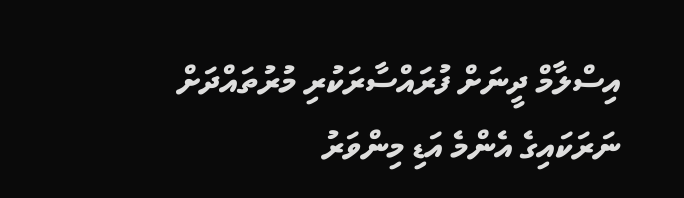އިސްލާމް ދީނަށް ފުރައްސާރަކުރި މުރުތައްދަށް ނަރަކައިގެ އެންމެ އަޑި މިންވަރު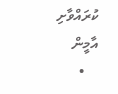ކުރައްވާށި އާމީން
    •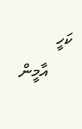ކަހީ
      އާމީން